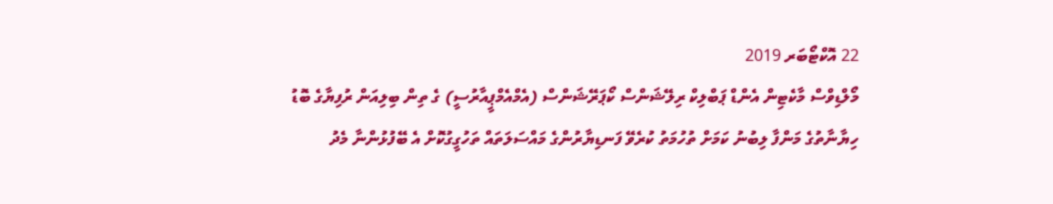22 އޮކްޓޯބަރ 2019
މޯލްޑިވްސް މާކެޓިން އެންޑް ޕަބްލިކް ރިލޭޝަންސް ކޯޕަރޭޝަންސް (އެމްއެމްޕީއާރުސީ) ގެ ތިން ބިލިއަން ރުފިޔާގެ ބޮޑު ހިޔާނާތުގެ މަންފާ ލިބުނު ކަމަށް ތުހުމަތު ކުރެވޭ ފަނޑިޔާރުންގެ މައްސަލަތައް ތަހުގީގުކޮށް އެ ބޭފުޅުންނާ މެދު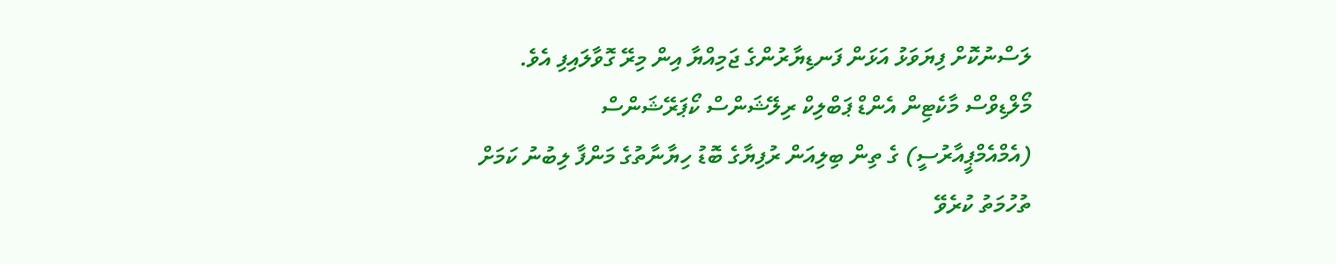ލަސްނުކޮށް ފިޔަވަޅު އަޅަން ފަނޑިޔާރުންގެ ޖަމިއްޔާ އިން މިރޭ ގޮވާލައިފި އެވެ.
މޯލްޑިވްސް މާކެޓިން އެންޑް ޕަބްލިކް ރިލޭޝަންސް ކޯޕަރޭޝަންސް (އެމްއެމްޕީއާރުސީ) ގެ ތިން ބިލިއަން ރުފިޔާގެ ބޮޑު ހިޔާނާތުގެ މަންފާ ލިބުނު ކަމަށް ތުހުމަތު ކުރެވޭ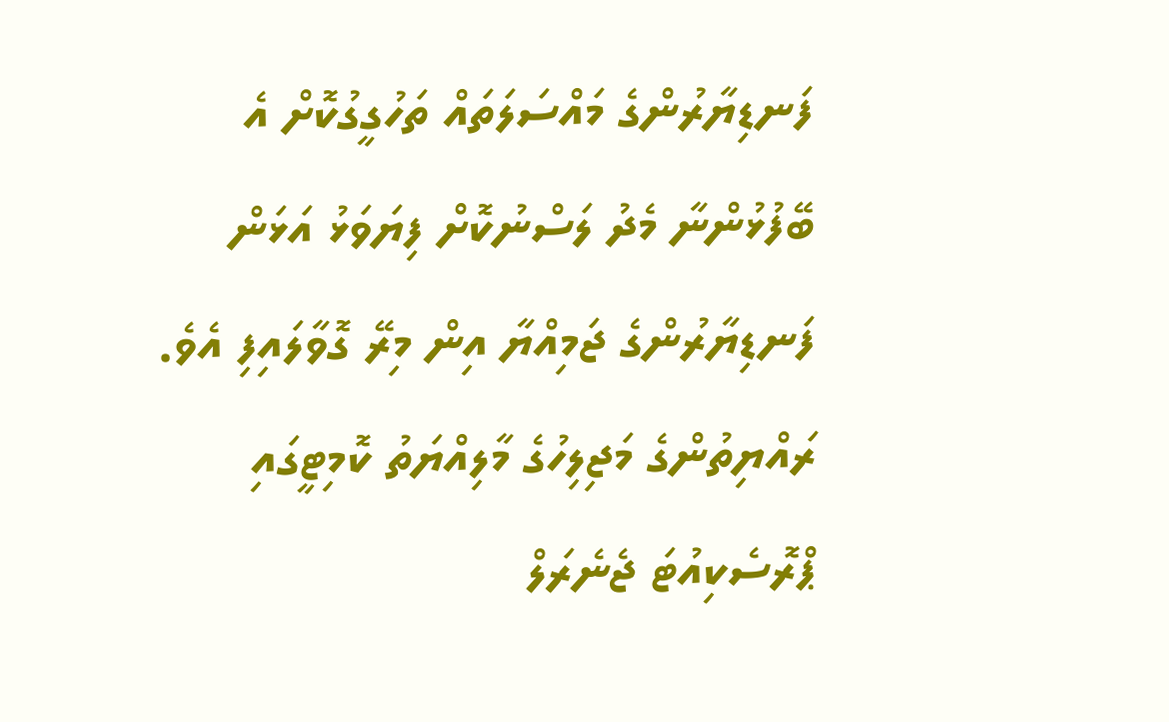ފަނޑިޔާރުންގެ މައްސަލަތައް ތަހުގީގުކޮށް އެ ބޭފުޅުންނާ މެދު ލަސްނުކޮށް ފިޔަވަޅު އަޅަން ފަނޑިޔާރުންގެ ޖަމިއްޔާ އިން މިރޭ ގޮވާލައިފި އެވެ.
ރައްޔިތުންގެ މަޖިލިހުގެ މާލިއްޔަތު ކޮމިޓީގައި ޕްރޮސެކިއުޓަ ޖެނެރަލް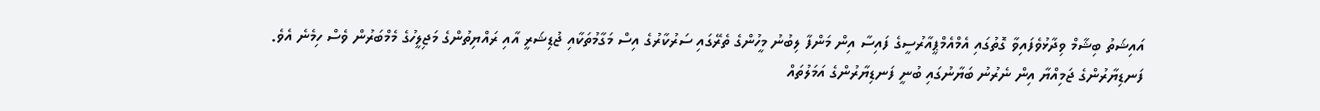އައިޝަތު ބިޝާމް ވިދާޅުވެފައިވާ ގޮތުގައި އެމްއެމްޕީއާރުސީގެ ފައިސާ އިން މަންފާ ލިބުނު މީހުންގެ ތެރޭގައި ސަރުކާރުގެ އިސް މަގާމުތަކާއި ޖުޑިޝަރީ އާއި ރައްޔިތުންގެ މަޖިލީހުގެ މެމްބަރުން ވެސް ހިމެނެ އެވެ.
ފަނޑިޔާރުންގެ ޖަމިއްޔާ އިން ނެރުނު ބަޔާނުގައި ބުނީ ފަނޑިޔާރުންގެ އަމަލުތައް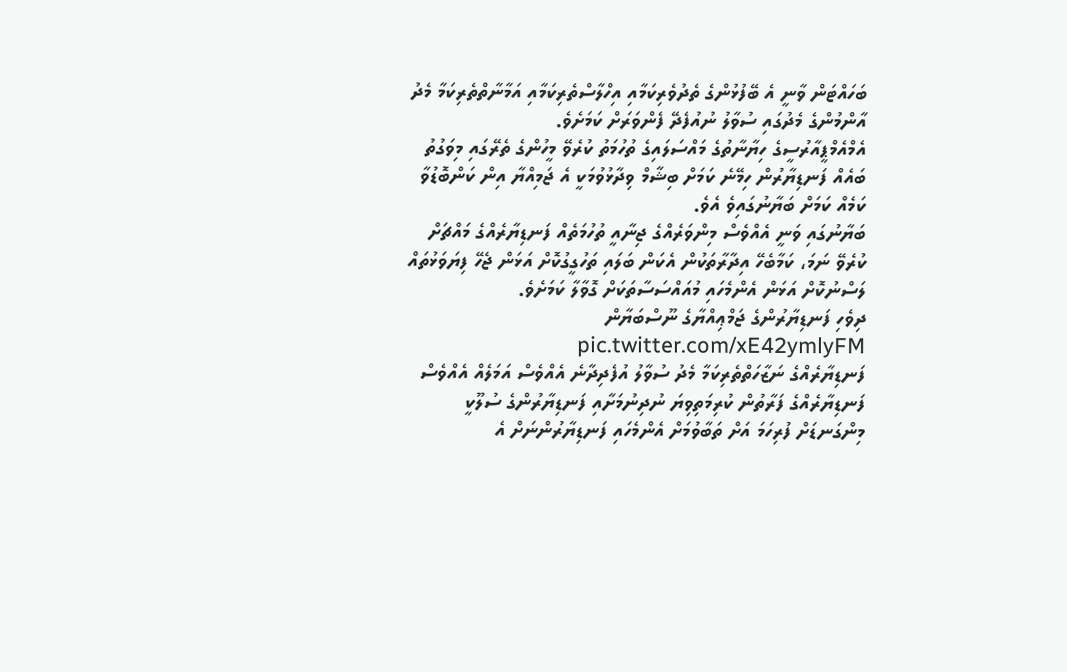ބަހައްޓަން ވާނީ އެ ބޭފުޅުންގެ ތެދުވެރިކަމާއި އިހްލާސްތެރިކަމާއި އަމާނާތްތެރިކަމާ މެދު އާންމުންގެ މެދުގައި ސުވާލު ނުއުފެދޭ ފެންވަރަށް ކަމަށެވެ.
އެމްއެމްޕީއާރުސީގެ ހިޔާނާތުގެ މައްސަލައިގެ ތުހުމަތު ކުރެވޭ މީހުންގެ ތެރޭގައި މިވަގުތު ބައެއް ފަނޑިޔާރުން ހިމޭނެ ކަމަށް ބިޝާމް ވިދާޅުވުމަކީ އެ ޖަމިއްޔާ އިން ކަންބޮޑުވާ ކަމެއް ކަމަށް ބަޔާނުގައިވެ އެވެ.
ބަޔާނުގައި ވަނީ އެއްވެސް މިންވަރެއްގެ ޖިނާއީ ތުހުމަތެއް ފަނޑިޔާރެއްގެ މައްޗަށް ކުރެވޭ ނަމަ، ކަމާބެހޭ އިދާރާތަކުން އެކަން ބަލައި ތަހުގީގުކޮށް އަޅަން ޖެހޭ ފިޔަވަޅުތައް ލަސްނުކޮށް އަޅަން އެންމެހައި މުއައްސަސާތަކަށް ގޮވާލާ ކަމަށެވެ.
ދިވެހި ފަނޑިޔާރުންގެ ޖަމްޢިއްޔާގެ ނޫސްބަޔާން pic.twitter.com/xE42ymlyFM
ފަނޑިޔާރެއްގެ ނަޒާހަތްތެރިކަމާ މެދު ސުވާލު އުފެދިދާނެ އެއްވެސް އަމަލެއް އެއްވެސް ފަނޑިޔާރެއްގެ ފަރާތުން ކުރިމަތިވިޔަ ނުދިނުމަށާއި ފަނޑިޔާރުންގެ ސުލޫކީ މިންގަނޑަށް ފުރިހަމަ އަށް ތަބާވުމަށް އެންމެހައި ފަނޑިޔާރުންނަށް އެ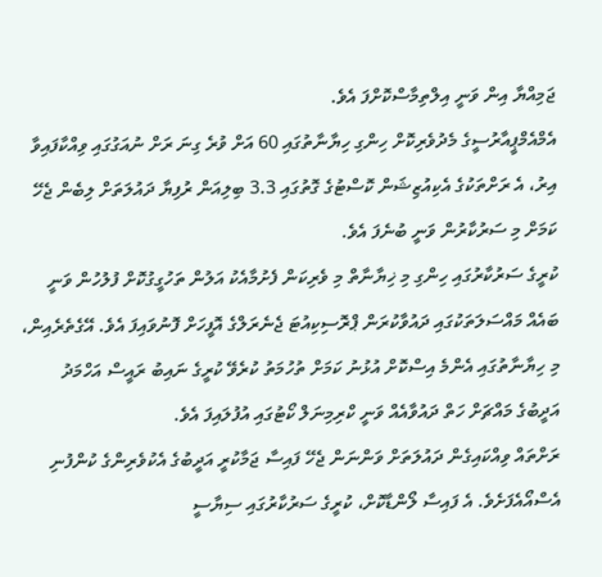ޖަމިއްޔާ އިން ވަނީ އިލްތިމާސްކޮށްފަ އެވެ.
އެމްއެމްޕީއާރުސީގެ މެދުވެރިކޮށް ހިންގި ހިޔާނާތުގައި 60 އަށް ވުރެ ގިނަ ރަށް ނުއަގުގައި ވިއްކާފައިވާ އިރު، އެ ރަށްތަކުގެ އެކިއުޒިޝަން ކޮސްޓުގެ ގޮތުގައި 3.3 ބިލިއަން ރުފިޔާ ދައުލަތަށް ލިބެން ޖެހޭ ކަމަށް މި ސަރުކާރުން ވަނީ ބުނެފަ އެވެ.
ކުރީގެ ސަރުކާރުގައި ހިންގި މި ޚިޔާނާތް މި ވެރިކަން ފެށުމާއެކު އަލުން ތަހުގީގުކޮށް ފުލުހުން ވަނީ ބައެއް މައްސަލަތަކުގައި ދައުވާކުރަން ޕްރޮސިކިއުޓަ ޖެނެރަލްގެ އޮފީހަށް ފޮނުވައިފަ އެވެ. އޭގެތެރެއިން، މި ހިޔާނާތުގައި އެންމެ އިސްކޮށް އުޅުނު ކަމަށް ތުހުމަތު ކުރެވޭ ކުރީގެ ނައިބު ރައީސް އަހްމަދު އަދީބުގެ މައްޗަށް ހަތް ދައުވާއެއް ވަނީ ކްރިމިނަލް ކޯޓުގައި އުފުލައިފަ އެވެ.
ރަށްތައް ވިއްކައިގެން ދައުލަތަށް ވަންނަން ޖެހޭ ފައިސާ ޖަމާކުރީ އަދީބުގެ އެކުވެރިންގެ ކުންފުނި އެސްއޯއެފަށެވެ. އެ ފައިސާ ލޯންޑާކޮށް، ކުރީގެ ސަރުކާރުގައި ސިޔާސީ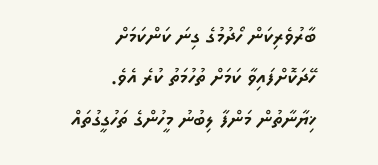ބާރުވެރިކަން ހޯދުމުގެ ގިނަ ކަންކަމަށް ހޭދަކޮށްފައިވާ ކަމަށް ތުހުމަތު ކުރެ އެވެ.
ޚިޔާނާތުން މަންފާ ލިބުނު މީހުންގެ ތަހުގީގުތައް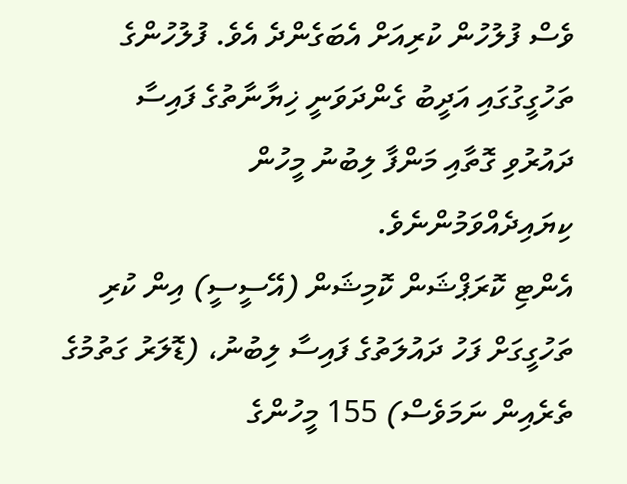ވެސް ފުލުހުން ކުރިއަށް އެބަގެންދެ އެވެ. ފުލުހުންގެ ތަހުގީގުގައި އަދީބު ގެންދަވަނީ ޚިޔާނާތުގެ ފައިސާ ދައުރުވި ގޮތާއި މަންފާ ލިބުނު މީހުން ކިޔައިދެއްވަމުންނެވެ.
އެންޓި ކޮރަޕްޝަން ކޮމިޝަން (އޭސީސީ) އިން ކުރި ތަހުގީގަށް ފަހު ދައުލަތުގެ ފައިސާ ލިބުނު، (ޑޮލަރު ގަތުމުގެ ތެރެއިން ނަމަވެސް) 155 މީހުންގެ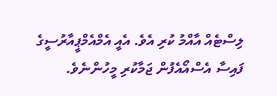ލިސްޓެއް އާއްމު ކުރި އެވެ. އެއީ އެމްއެމްޕީއާރުސީގެ ފައިސާ އެސްއޯއެފުން ޖަމާކުރި މީހުންނެވެ.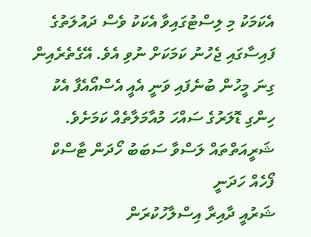އެކަމަކު މި ލިސްޓުގައިވާ އެކަކު ވެސް ދައުލަތުގެ ފައިސާގައި ޖެހުނު ކަމަކަށް ނުވި އެވެ. އޭގެތެރެއިން ގިނަ މީހުން ބުނެފައި ވަނީ އެއީ އެސްއޯއެފާ އެކު ހިންގި ޑޮލަރުގެ ސައްހަ މުއާމަލާތެއް ކަމަށެވެ.
ޝަރީއަތްތައް ލަސްވާ ސަބަބު ހޯދަން ޓާސްކް ފޯހެއް ހަދަނީ
ޝަރުއީ ދާއިރާ އިސްލާހުކުރަން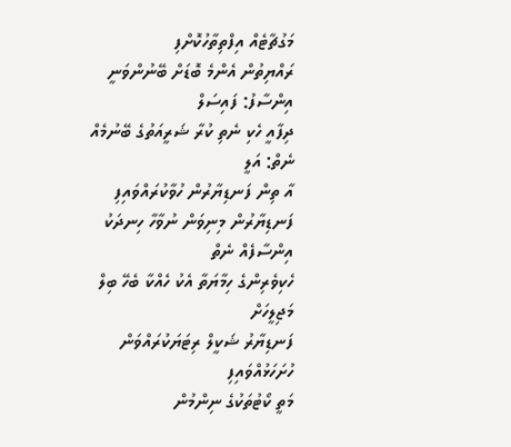މަގުޗާޓެއް އިފްތިތާހުކޮށްފި
ރައްޔިތުން އެންމެ ބޮޑަށް ބޭނުންވަނީ އިންސާފު: ފައިސަލް
ދިފާއީ ހެކި ނެތި ކުރާ ޝަރީއަތުގެ ބޭނުމެއް ނެތް: އަލީ
އާ ތިން ފަނޑިޔާރުން ހުވާކުރައްވައިފި
ފަނޑިޔާރުން މިނިވަން ނުވާހާ ހިނދަކު އިންސާފެއް ނެތް
ހެކިވެރިންގެ ހިމާޔަތާ އެކު ހެއްކާ ބެހޭ ބިލް މަޖިލީހަށް
ފަނޑިޔާރު ޝަކީލް ރިޓަޔަކުރައްވަން ހުށަހަޅުއްވައިފި
މަތީ ކޯޓުތަކުގެ ނިންމުން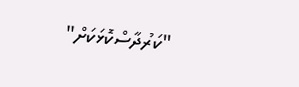"ކަރުދާސްކޮޅަކަށް"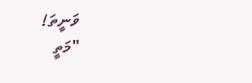ވަނީތަ!
"މަތީ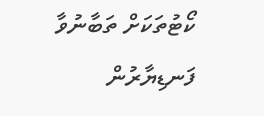ކޯޓުތަކަށް ތަބާނުވާ ފަނޑިޔާރުން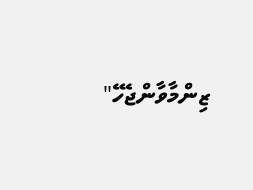ޒިންމާވާންޖެހޭ"